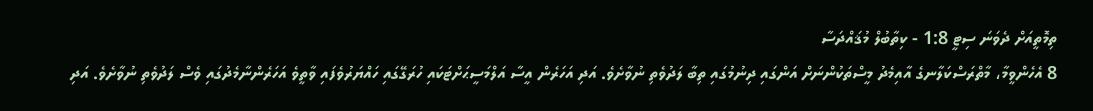ތިމޮތީއަށް ދެވަނަ ސިޓީ 1:8 - ކިތާބުލް މުޤައްދަސާ
8 އެހެންވީމާ، މާތްރަސްކަލާނގެ އާއިމެދު މީސްތަކުންނަށް އަންގައި ދިނުމުގައި ތިބާ ލަދުވެތި ނުވާށެވެ. އަދި އަހަރެން އީސާ އަލްމަސީޙަށްޓަކައި ހުރަގޭގައި ހައްޔަރުވެފައި ވާތީވެ އަހަރެންނާމެދުގައި ވެސް ލަދުވެތި ނުވާށެވެ. އަދި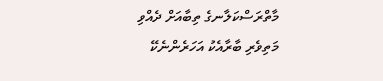މާތްރަސްކަލާނގެ ތިބާއަށް ދެއްވި މަތިވެރި ބާރާއެކު އަހަރެންނެކޭ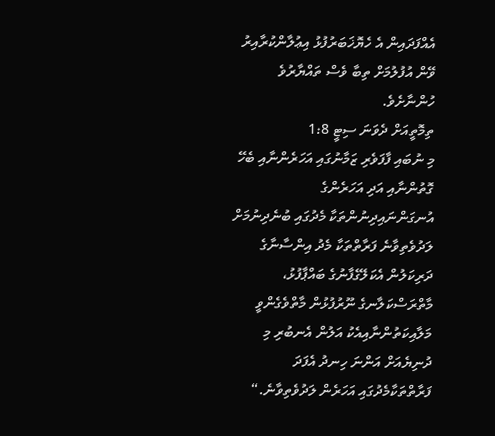އެއްފަދައިން އެ ހެޔޮޚަބަރުފުޅު އިޢުލާންކުރާއިރު ވޭން އުފުލުމަށް ތިބާ ވެސް ތައްޔާރުވެ ހުންނާށެވެ.
ތިމޮތީއަށް ދެވަނަ ސިޓީ 1:8
މި ނުބައި ފާފަވެރި ޒަމާނުގައި އަހަރެންނާއި ބެހޭ ގޮތުންނާއި އަދި އަހަރެންގެ އުނގަންނައިދިނުންތަކާ މެދުގައި ބުނެދިނުމަށް ލަދުވެތިވާނެ ފަރާތްތަކާ މެދު އިންސާނާގެ ދަރިކަލުން އެކަލޭގެފާނުގެ ބައްޕާފުޅު، މާތްރަސްކަލާނގެ ނޫރުފުޅުން މާތްވެގެންވީ މަލާއިކަތުންނާއިއެކު އަލުން އެނބުރި މި ދުނިޔެއަށް އަންނަ ހިނދު އެފަދަ ފަރާތްތަކާމެދުގައި އަހަރެން ލަދުވެތިވާނެ.“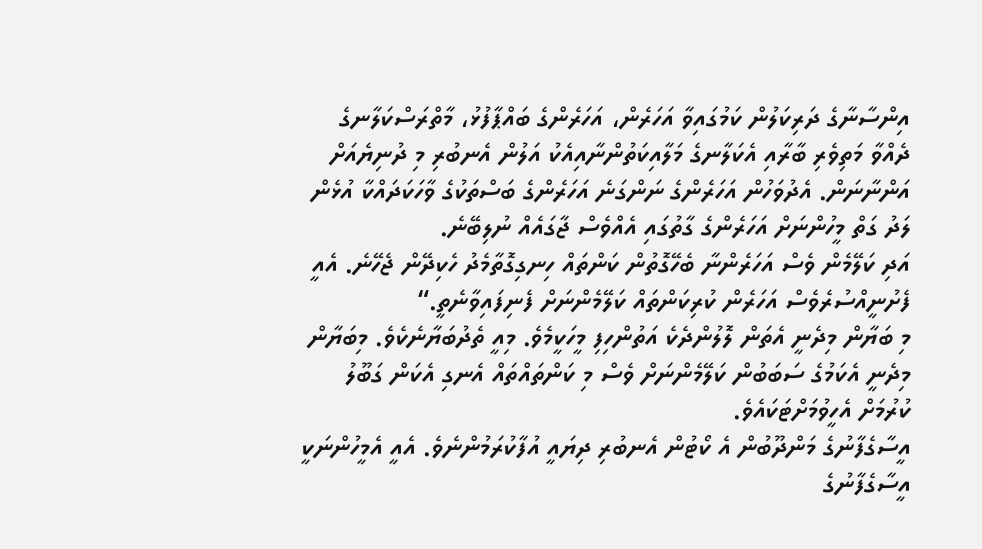އިންސާނާގެ ދަރިކަލުން ކަމުގައިވާ އަހަރެން، އަހަރެންގެ ބައްޕާފުޅު، މާތްރަސްކަލާނގެ ދެއްވާ މަތިވެރި ބާރާއި އެކަލާނގެ މަލާއިކަތުންނާއިއެކު އަލުން އެނބުރި މި ދުނިޔެއަށް އަންނާނަން. އެދުވަހުން އަހަރެންގެ ނަންގަނެ އަހަރެންގެ ބަސްތަކުގެ ވާހަކަދައްކާ އުޅެން ލަދު ގަތް މީހުންނަށް އަހަރެންގެ ގާތުގައި އެއްވެސް ޖާގައެއް ނުލިބޭނެ.
އަދި ކަލޭމެން ވެސް އަހަރެންނާ ބެހޭގޮތުން ކަންތައް ހިނގިގޮތާމެދު ހެކިދޭން ޖެހޭނެ. އެއީ ފެށުނީއްސުރެވެސް އަހަރެން ކުރިކަންތައް ކަލޭމެންނަށް ފެނިފައިވާނެތީ.“
މި ބަޔާން މިދެނީ އެތަން ލޮލުންދެކެ އަތުންހިފި މީހަކީމެވެ. މިއީ ތެދުބަޔާނެކެވެ. މިބަޔާން މިދެނީ އެކަމުގެ ސަބަބުން ކަލޭމެންނަށް ވެސް މި ކަންތައްތައް އެނގި އެކަން ގަބޫލު ކުރުމަށް އެހީވުމަށްޓަކައެވެ.
އީސާގެފާނުގެ މަންދޫބުން އެ ކޯޓުން އެނބުރި ދިޔައީ އުފާކުރަމުންނެވެ. އެއީ އެމީހުންނަކީ އީސާގެފާނުގެ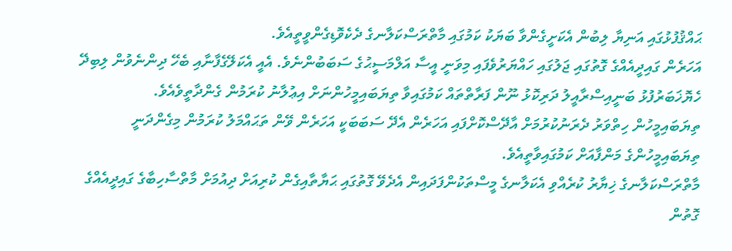ޙައްޤުފުޅުގައި އަނިޔާ ލިބުން އެކަށީގެންވާ ބަޔަކު ކަމުގައި މާތްރަސްކަލާނގެ ދެކެވޮޑިގެންވީތީއެވެ.
އަހަރެން ގައިދީއެއްގެ ގޮތުގައި ޖަލުގައި ހައްޔަރުވެފައި މިވަނީ އީސާ އަލްމަސީޙުގެ ސަބަބުންނެވެ. އެއީ އެކަލޭގެފާނާއި ބެހޭ ދިންނެވުން ލިބިދޭ ހެޔޮޚަބަރުފުޅު ބަނީއިސްރާއީލު ދަރިކޮޅު ނޫން ފަރާތްތައް ކަމުގައިވާ ތިޔަބައިމީހުންނަށް އިޢުލާނު ކުރަމުން ގެންދާތީވެއެވެ.
ތިޔަބައިމީހުން ހިތްވަރު ދެރަނުކުރުމަށް އާދޭސްކޮށްފައި އަހަރެން އެދޭ ސަބަބަކީ އަހަރެން ވޭން ތަޙައްމަލު ކުރަމުން މިގެންދަނީ ތިޔަބައިމީހުންގެ މަންފާއަށް ކަމުގައިވާތީއެވެ.
މާތްރަސްކަލާނގެ ޚިޔާރު ކުރެއްވި އެކަލާނގެ މީސްތަކުންފަދައިން އެދެވޭ ގޮތުގައި ޙަޔާތާއިގެން ކުރިއަށް ދިއުމަށް މާތްސާހިބާގެ ގައިދީއެއްގެ ގޮތުން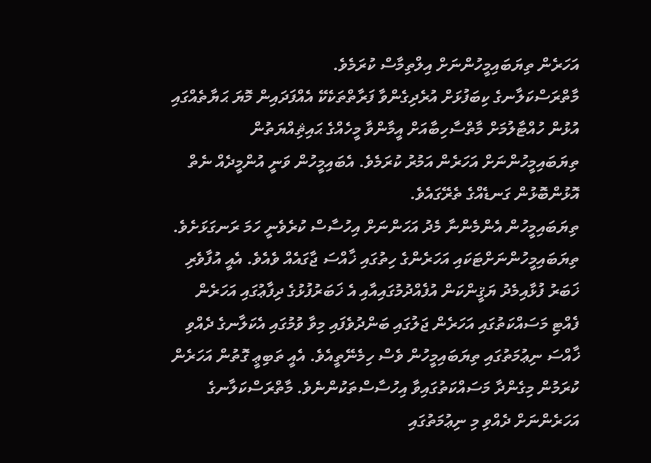އަހަރެން ތިޔަބައިމީހުންނަށް އިލްތިމާސް ކުރަމެވެ.
މާތްރަސްކަލާނގެ ކިބަފުޅަށް އުރެދިގެންވާ ފަރާތްތަކެކޭ އެއްފަދައިން މޮޔަ ޙަޔާތެއްގައި އުޅުން ހުއްޓާލުމަށް މާތްސާހިބާއަށް އީމާންވާ މީހެއްގެ ޙައިޘިއްޔަތުން ތިޔަބައިމީހުންނަށް އަހަރެން އަމުރު ކުރަމެވެ. އެބައިމީހުން ވަނީ އުންމީދެއް ނެތް އޮޅުންބޮޅުން ގަނޑެއްގެ ތެރޭގައެވެ.
ތިޔަބައިމީހުން އެންމެންނާ މެދު އަހަންނަށް އިހުސާސް ކުރެވެނީ ހަމަ ރަނގަޅަށެވެ. ތިޔަބައިމީހުންނަށްޓަކައި އަހަރެންގެ ހިތުގައި ޚާއްސަ ޖާގައެއް ވެއެވެ. އެއީ އުފާވެރި ޚަބަރު ފުޅާއިމެދު ޔަޤީންކަން އުފެއްދުމުގައިއާއި އެ ޚަބަރުފުޅުގެ ދިފާޢުގައި އަހަރެން ފެއްޓި މަސައްކަތުގައި އަހަރެން ޖަލުގައި ބަންދުވެފައި މިވާ ވުމުގައި އެކަލާނގެ ދެއްވި ޚާއްސަ ނިޢުމަތުގައި ތިޔަބައިމީހުން ވެސް ހިމެނޭތީއެވެ. އެއީ ތަބިޢީ ގޮތުން އަހަރެން ކުރަމުން މިގެންދާ މަސައްކަތުގައިވާ އިހުސާސްތަކުންނެވެ. މާތްރަސްކަލާނގެ އަހަރެންނަށް ދެއްވި މި ނިޢުމަތުގައި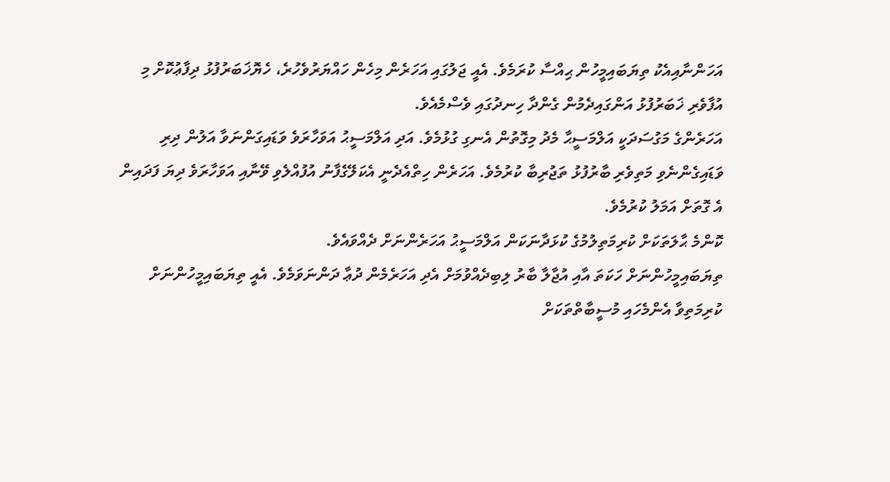އަހަންނާއިއެކު ތިޔަބައިމީހުން ޙިއްސާ ކުރަމެވެ. އެއީ ޖަލުގައި އަހަރެން މިހެން ހައްޔަރުވެހުރެ، ހެޔޮޚަބަރުފުޅު ދިފާޢުކޮށް މި އުފާވެރި ޚަބަރުފުޅު އަންގައިދެމުން ގެންދާ ހިނދުގައި ވެސްމެއެވެ.
އަހަރެންގެ މަގުސަދަކީ އަލްމަސީޙާ މެދު މިގޮތުން އެނގި ގުޅުމެވެ. އަދި އަލްމަސީޙު އަވަހާރަވެ ވަޑައިގަންނަވާ އަލުން ދިރި ވަޑައިގެންނެވި މަތިވެރި ބާރުފުޅު ތަޖުރިބާ ކުރުމެވެ. އަހަރެން ހިތްއެދެނީ އެކަލޭގެފާނު އުފުއްލެވި ވޭނާއި އަވަހާރަވެ ދިޔަ ފަދައިން އެ ގޮތަށް އަމަލު ކުރުމެވެ.
ކޮންމެ ޙާލަތަކަށް ކުރިމަތިލުމުގެ ކުޅަދާނަކަން އަލްމަސީޙު އަހަރެންނަށް ދެއްވައެވެ.
ތިޔަބައިމީހުންނަށް ހަކަތަ އާއި އުޖާލާ ބާރު ލިބިދެއްވުމަށް އެދި އަހަރެމެން ދުޢާ ދަންނަވަމެވެ. އެއީ ތިޔަބައިމީހުންނަށް ކުރިމަތިވާ އެންމެހައި މުސީބާތްތަކަށް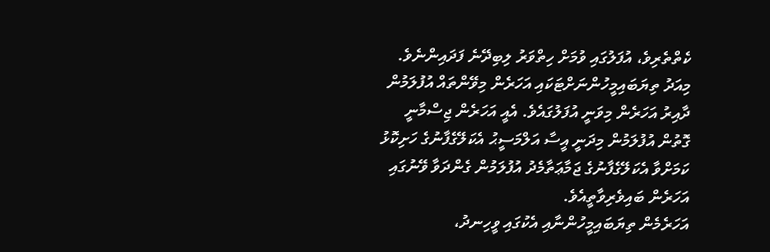ކެތްތެރިވެ، އުފަލުގައި ވުމަށް ހިތްވަރު ލިބިދޭނެ ފަދައިންނެވެ.
މިއަދު ތިޔަބައިމީހުންނަށްޓަކައި އަހަރެން މިވޭންތައް އުފުލަމުން ދާއިރު އަހަރެން މިވަނީ އުފަލުގައެވެ. އެއީ އަހަރެން ޖިސްމާނީ ގޮތުން އުފުލަމުން މިދަނީ އީސާ އަލްމަސީޙު އެކަލޭގެފާނުގެ ހަށިކޮޅު ކަމަށްވާ އެކަލޭގެފާނުގެ ޖަމާޢަތާމެދު އުފުލަމުން ގެންދަވާ ވޭނުގައި އަހަރެން ބައިވެރިވާތީއެވެ.
އަހަރެމެން ތިޔަބައިމީހުންނާއި އެކުގައި ވީހިނދު،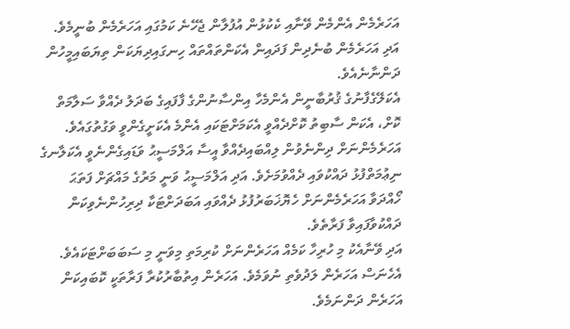އަހަރެމެން އެންމެން ވޭނާއި ކެކުޅުން އުފުލާން ޖެހޭނެ ކަމުގައި އަހަރެމެން ބުނީމެވެ. އަދި އަހަރެމެން ބުނެދިން ފަދައިން އެކަންތައްތައް ހިނގައިދިޔަކަން ތިޔަބައިމީހުން ދަންނާނެއެވެ.
އެކަލޭގެފާނުގެ ޤުރުބާނީން އެންމެހާ އިންސާނުންގެ ފާފައިގެ ބަދަލު ދެއްވާ ސަލާމަތް ކޮށް، އެކަން ސާބިތު ކޮށްދެއްވީ އެކަމަށްޓަކައި އެންމެ އެކަށީގެންވީ ވަގުތުގައެވެ.
އަހަރެމެންނަށް ދިންނެވުން ލިއްބައިދެއްވާ އީސާ އަލްމަސީޙު ވަޑައިގެންނެވީ އެކަލާނގެ ނިޢުމަތްފުޅު ދައްކުވައި ދެއްވުމަށެވެ. އަދި އަލްމަސީޙު ވަނީ މަރުގެ މައްޗަށް ފަތަޙަ ހޯއްދަވާ އަހަރެމެންނަށް ހެޔޮޚަބަރުފުޅު ދެއްވައި އަބަދަށްޓަކާ ދިރިހުންނެވިކަން ދައްކުވާފައިވާ ފަރާތެވެ.
އަދި ވޭނާއެކު މި ހުރިހާ ކަމެއް އަހަރެންނަށް ކުރިމަތި މިވަނީ މި ސަބަބަށްޓަކައެވެ. އެހެނަސް އަހަރެން ލަދުވެތި ނުވަމެވެ. އަހަރެން އިތުބާރުކުރާ ފަރާތަކީ ކޮބައިކަން އަހަރެން ދަންނަމެވެ.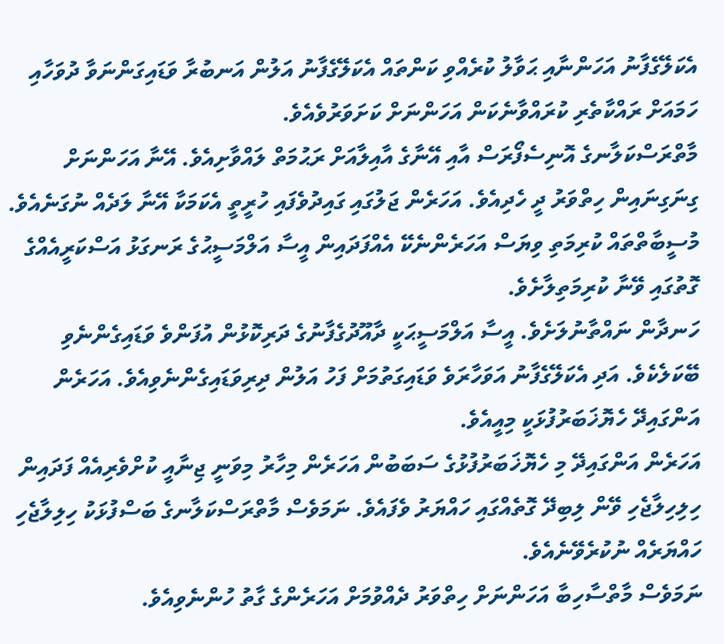އެކަލޭގެފާނު އަހަންނާއި ޙަވާލު ކުރެއްވި ކަންތައް އެކަލޭގެފާނު އަލުން އަނބުރާ ވަޑައިގަންނަވާ ދުވަހާއި ހަމައަށް ރައްކާތެރި ކުރައްވާނެކަން އަހަންނަށް ކަށަވަރުވެއެވެ.
މާތްރަސްކަލާނގެ އޮނިސެފޯރަސް އާއި އޭނާގެ އާއިލާއަށް ރަޙުމަތް ލައްވާށިއެވެ. އޭނާ އަހަންނަށް ގިނަގިނައިން ހިތްވަރު ދީ ހެދިއެވެ. އަހަރެން ޖަލުގައި ގައިދުވެފައި ހުރީތީ އެކަމަކާ އޭނާ ލަދެއް ނުގަނެއެވެ.
މުސީބާތްތައް ކުރިމަތި ވިޔަސް އަހަރެންނެކޭ އެއްފަދައިން އީސާ އަލްމަސީޙުގެ ރަނގަޅު އަސްކަރީއެއްގެ ގޮތުގައި ވޭނާ ކުރިމަތިލާށެވެ.
ހަނދާން ނައްތާނުލަށެވެ. އީސާ އަލްމަސީޙަކީ ދާއޫދުގެފާނުގެ ދަރިކޮޅުން އުފަންވެ ވަޑައިގެންނެވި ބޭކަލެކެވެ. އަދި އެކަލޭގެފާނު އަވަހާރަވެ ވަޑައިގަތުމަށް ފަހު އަލުން ދިރިވަޑައިގެންނެވިއެވެ. އަހަރެން އަންގައިދޭ ހެޔޮޚަބަރުފުޅަކީ މިއީއެވެ.
އަހަރެން އަންގައިދޭ މި ހެޔޮޚަބަރުފުޅުގެ ސަބަބުން އަހަރެން މިހާރު މިވަނީ ޖިނާއީ ކުށްވެރިއެއް ފަދައިން ހިލިހިލާޖެހި ވޭން ލިބިދޭ ގޮތެއްގައި ހައްޔަރު ވެފައެވެ. ނަމަވެސް މާތްރަސްކަލާނގެ ބަސްފުޅަކު ހިލިލާޖެހި ހައްޔަރެއް ނުކުރެވޭނެއެވެ.
ނަމަވެސް މާތްސާހިބާ އަހަންނަށް ހިތްވަރު ދެއްވުމަށް އަހަރެންގެ ގާތު ހުންނެވިއެވެ.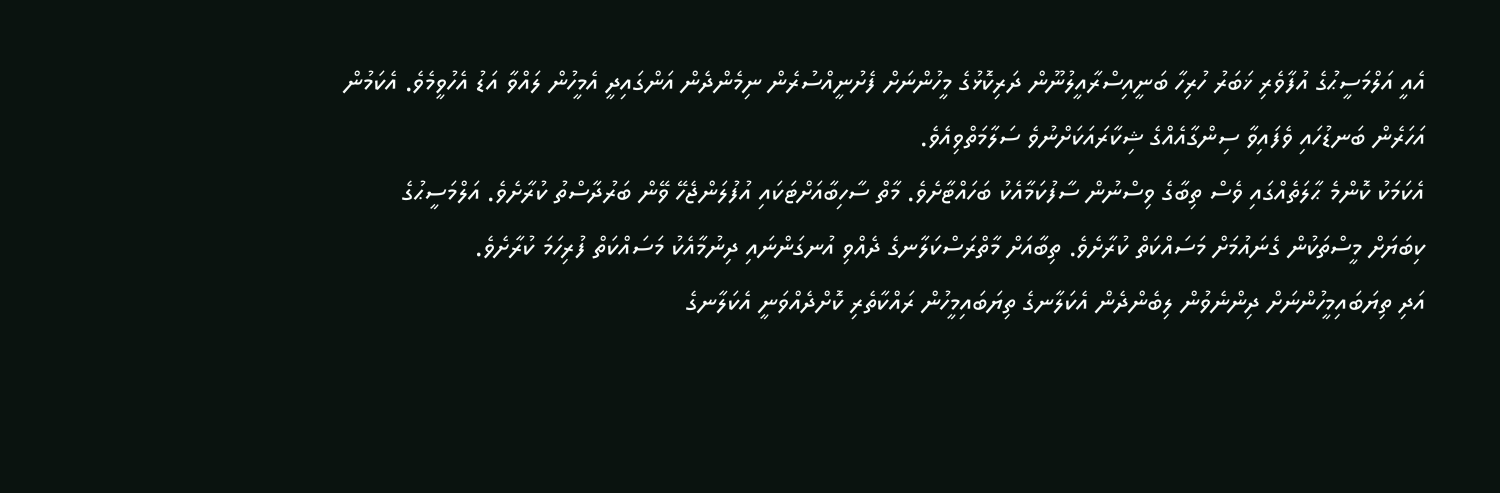އެއީ އަލްމަސީޙުގެ އުފާވެރި ޚަބަރު ހުރިހާ ބަނީއިސްރާއީލުނޫން ދަރިކޮޅުގެ މީހުންނަށް ފެށުނީއްސުރެން ނިމެންދެން އަންގައިދީ އެމީހުން ލައްވާ އަޑު އެހުވީމެވެ. އެކަމުން އަހަރެން ބަނޑުހައި ވެފައިވާ ސިންގާއެއްގެ ޝިކާރައަކަށްނުވެ ސަލާމަތްވިއެވެ.
އެކަމަކު ކޮންމެ ޙާލަތެއްގައި ވެސް ތިބާގެ ވިސްނުން ސާފުކަމާއެކު ބަހައްޓާށެވެ. މާތް ސާހިބާއަށްޓަކައި އުފުލަންޖެހޭ ވޭން ބަރުދާސްތު ކުރާށެވެ. އަލްމަސީޙުގެ ކިބަޔަށް މީސްތަކުން ގެނައުމަށް މަސައްކަތް ކުރާށެވެ. ތިބާއަށް މާތްރަސްކަލާނގެ ދެއްވި އުނގަންނައި ދިނުމާއެކު މަސައްކަތް ފުރިހަމަ ކުރާށެވެ.
އަދި ތިޔަބައިމީހުންނަށް ދިންނެވުން ލިބެންދެން އެކަލާނގެ ތިޔަބައިމީހުން ރައްކާތެރި ކޮށްދެއްވަނީ އެކަލާނގެ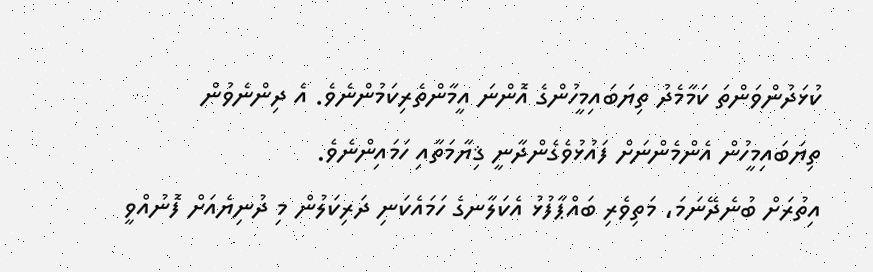ކުޅަދުންވަންތަ ކަމާމެދު ތިޔަބައިމީހުންގެ އޮންނަ އީމާންތެރިކަމުންނެވެ. އެ ދިންނެވުން ތިޔަބައިމީހުން އެންމެންނަށް ފައުޅުވެގެންދާނީ ޤިޔާމަތާއި ހަމައިންނެވެ.
އިތުރަށް ބުނެދޭނަމަ، މަތިވެރި ބައްޕާފުޅު އެކަލާނގެ ހަމައެކަނި ދަރިކަލުން މި ދުނިޔެއަށް ފޮނުއްވީ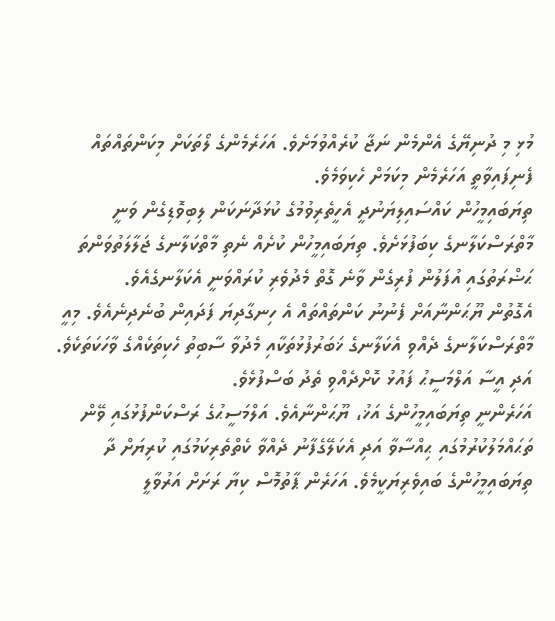މުޅި މި ދުނިޔޭގެ އެންމެން ނަޖާ ކުރެއްވުމަށެވެ. އަހަރެމެންގެ ލޯތަކަށް މިކަންތައްތައް ފެނިފައިވާތީ އަހަރެމެން މިކަމަށް ހެކިވަމެވެ.
ތިޔަބައިމީހުން ކައްސައިލިޔަނުދީ އެހީތެރިވުމުގެ ކުޅަދާނަކަން ލިބިވޮޑިގެން ވަނީ މާތްރަސްކަލާނގެ ކިބަފުޅަށެވެ. ތިޔަބައިމީހުން ކުށެއް ނެތި މާތްކަލާނގެ ޖަލާލަތުވަންތަ ޙަޟްރަތުގައި އުފަލުން ފުރިގެން ވާނެ ގޮތް މެދުވެރި ކުރައްވަނީ އެކަލާނގެއެވެ.
އެގޮތުން ޔޫޙަންނާއަށް ފެނުނު ކަންތައްތައް އެ ހިނގާދިޔަ ފަދައިން ބުނެދިނެއެވެ. މިއީ މާތްރަސްކަލާނގެ ދެއްވި އެކަލާނގެ ޚަބަރުފުޅުތަކާއި މެދުވާ ސާބިތު ހެކިތަކެއްގެ ވާހަކަތަކެވެ. އަދި އީސާ އަލްމަސީޙު ފައުޅު ކޮށްދެއްވި ތެދު ބަސްފުޅެވެ.
އަހަރެންނީ ތިޔަބައިމީހުންގެ އަޚު، ޔޫޙަންނާއެވެ. އަލްމަސީޙުގެ ރަސްކަންފުޅުގައި ވޭން ތަޙައްމަލުކުރުމުގައި ޙިއްސާވާ އަދި އެކަލޭގެފާނު ދެއްވާ ކެތްތެރިކަމުގައި ކުރިޔަށް ދާ ތިޔަބައިމީހުންގެ ބައިވެރިޔަކީމެވެ. އަހަރެން ޕާތުމޮސް ކިޔާ ރަށަށް އަރުވާލީ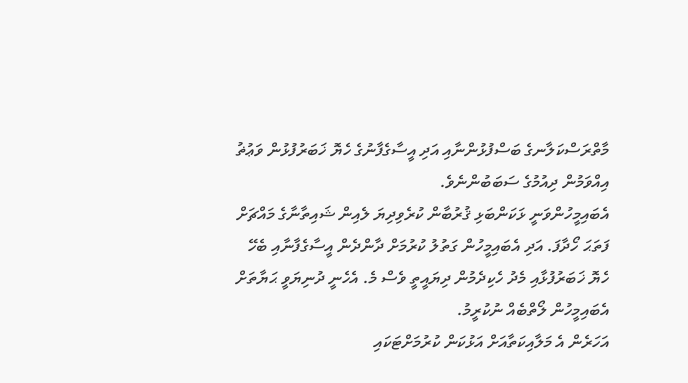މާތްރަސްކަލާނގެ ބަސްފުޅުންނާއި އަދި އީސާގެފާނުގެ ހެޔޮ ޚަބަރުފުޅުން ވަޢުޡު އިއްވަމުން ދިއުމުގެ ސަބަބުންނެވެ.
އެބައިމީހުންވަނީ ޅަކަންބަޅި ޤުރުބާން ކުރެވިދިޔަ ލެއިން ޝައިތާނާގެ މައްޗަށް ފަތަޙަ ހޯދާފަ. އަދި އެބައިމީހުން ގަތުލު ކުރުމަށް ދާންދެން އީސާގެފާނާއި ބެހޭ ހެޔޮ ޚަބަރުފުޅާއި މެދު ހެކިދެމުން ދިޔައީތީ ވެސް މެ. އެހެނީ ދުނިޔަވީ ޙަޔާތަށް އެބައިމީހުން ލޯތްބެއް ނުކުރީމު.
އަހަރެން އެ މަލާއިކަތާއަށް އަޅުކަން ކުރުމަށްޓަކައި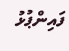ފައިންޕުޅު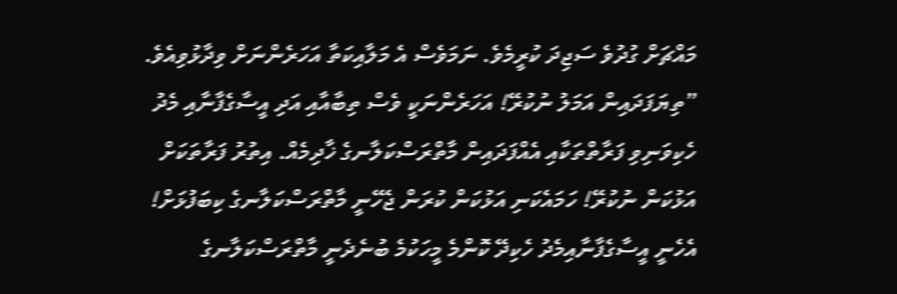މައްޗަށް ގުދުވެ ސަޖިދަ ކުރީމެވެ. ނަމަވެސް އެ މަލާއިކަތާ އަހަރެންނަށް ވިދާޅުވިއެވެ. ”ތިޔަފަދައިން އަމަލު ނުކުރޭ! އަހަރެންނަކީ ވެސް ތިބާއާއި އަދި އީސާގެފާނާއި މެދު ހެކިވަނިވި ފަރާތްތަކާއި އެއްފަދައިން މާތްރަސްކަލާނގެ ޚާދިމެއް. އިތުރު ފަރާތަކަށް އަޅުކަން ނުކުރޭ! ހަމައެކަނި އަޅުކަން ކުރަން ޖެހޭނީ މާތްރަސްކަލާނގެ ކިބަފުޅަށް! އެހެނީ އީސާގެފާނާއިމެދު ހެކިދޭ ކޮންމެ މީހަކުމެ ބުނެދެނީ މާތްރަސްކަލާނގެ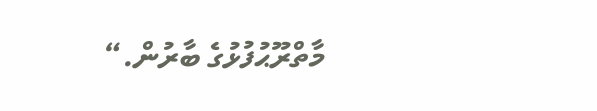މާތްރޫޙުފުޅުގެ ބާރުން.“